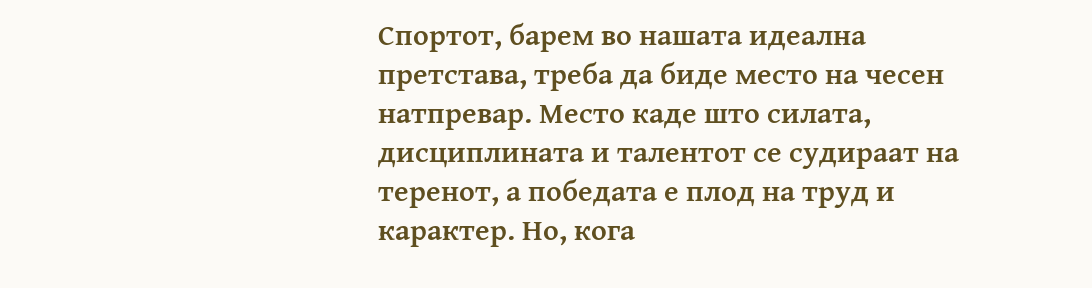Спортот, барем во нашата идеална претстава, треба да биде место на чесен натпревар. Место каде што силата, дисциплината и талентот се судираат на теренот, а победата е плод на труд и карактер. Но, кога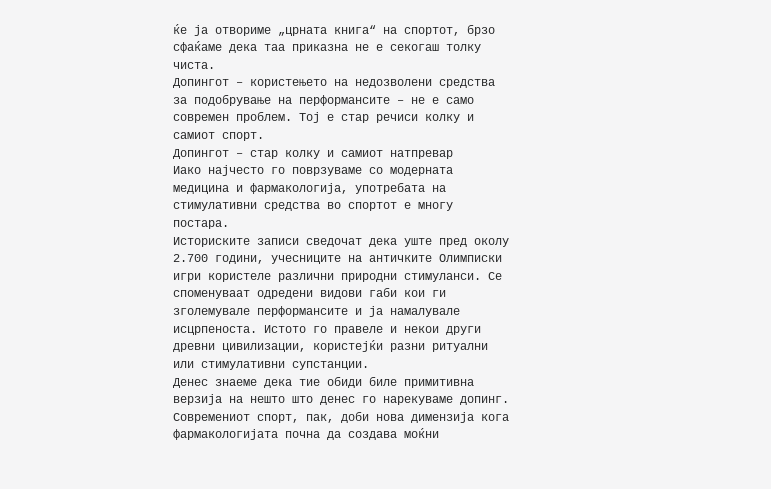ќе ја отвориме „црната книга“ на спортот, брзо сфаќаме дека таа приказна не е секогаш толку чиста.
Допингот – користењето на недозволени средства за подобрување на перформансите – не е само современ проблем. Тој е стар речиси колку и самиот спорт.
Допингот – стар колку и самиот натпревар
Иако најчесто го поврзуваме со модерната медицина и фармакологија, употребата на стимулативни средства во спортот е многу постара.
Историските записи сведочат дека уште пред околу 2.700 години, учесниците на античките Олимписки игри користеле различни природни стимуланси. Се споменуваат одредени видови габи кои ги зголемувале перформансите и ја намалувале исцрпеноста. Истото го правеле и некои други древни цивилизации, користејќи разни ритуални или стимулативни супстанции.
Денес знаеме дека тие обиди биле примитивна верзија на нешто што денес го нарекуваме допинг.
Современиот спорт, пак, доби нова димензија кога фармакологијата почна да создава моќни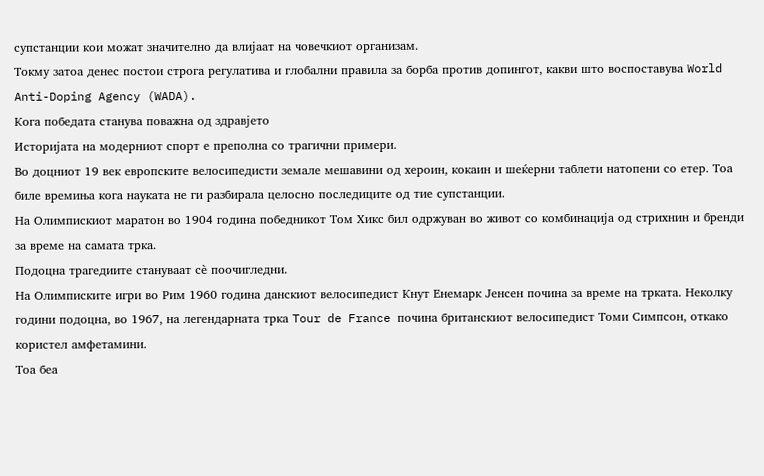супстанции кои можат значително да влијаат на човечкиот организам.
Токму затоа денес постои строга регулатива и глобални правила за борба против допингот, какви што воспоставува World Anti-Doping Agency (WADA).
Кога победата станува поважна од здравјето
Историјата на модерниот спорт е преполна со трагични примери.
Во доцниот 19 век европските велосипедисти земале мешавини од хероин, кокаин и шеќерни таблети натопени со етер. Тоа биле времиња кога науката не ги разбирала целосно последиците од тие супстанции.
На Олимпискиот маратон во 1904 година победникот Том Хикс бил одржуван во живот со комбинација од стрихнин и бренди за време на самата трка.
Подоцна трагедиите стануваат сè поочигледни.
На Олимписките игри во Рим 1960 година данскиот велосипедист Кнут Енемарк Јенсен почина за време на трката. Неколку години подоцна, во 1967, на легендарната трка Tour de France почина британскиот велосипедист Томи Симпсон, откако користел амфетамини.
Тоа беа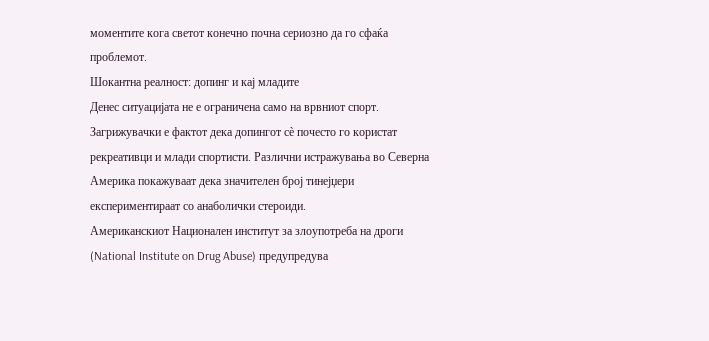моментите кога светот конечно почна сериозно да го сфаќа проблемот.
Шокантна реалност: допинг и кај младите
Денес ситуацијата не е ограничена само на врвниот спорт.
Загрижувачки е фактот дека допингот сè почесто го користат рекреативци и млади спортисти. Различни истражувања во Северна Америка покажуваат дека значителен број тинејџери експериментираат со анаболички стероиди.
Американскиот Национален институт за злоупотреба на дроги (National Institute on Drug Abuse) предупредува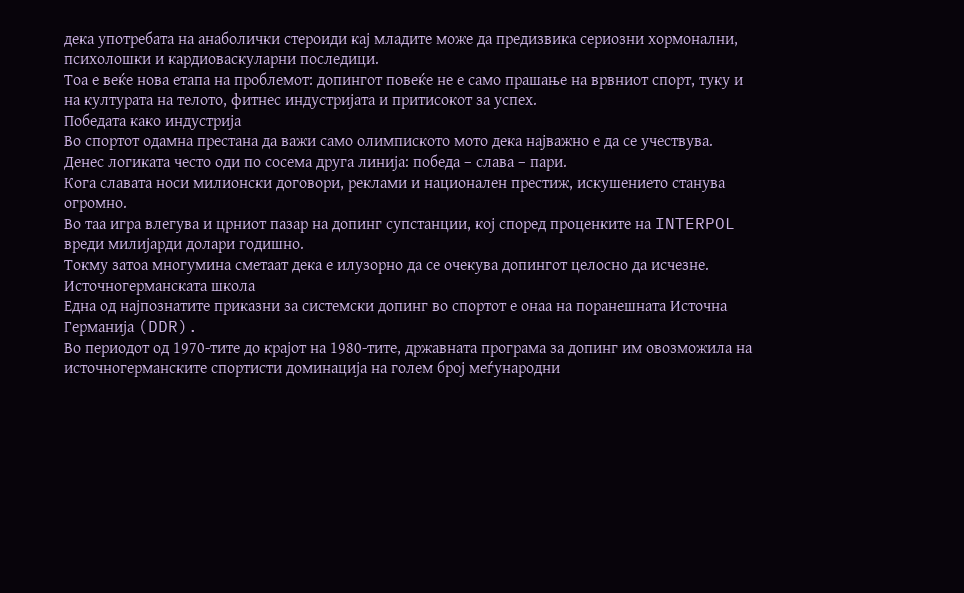дека употребата на анаболички стероиди кај младите може да предизвика сериозни хормонални, психолошки и кардиоваскуларни последици.
Тоа е веќе нова етапа на проблемот: допингот повеќе не е само прашање на врвниот спорт, туку и на културата на телото, фитнес индустријата и притисокот за успех.
Победата како индустрија
Во спортот одамна престана да важи само олимпиското мото дека најважно е да се учествува.
Денес логиката често оди по сосема друга линија: победа – слава – пари.
Кога славата носи милионски договори, реклами и национален престиж, искушението станува огромно.
Во таа игра влегува и црниот пазар на допинг супстанции, кој според проценките на INTERPOL вреди милијарди долари годишно.
Токму затоа многумина сметаат дека е илузорно да се очекува допингот целосно да исчезне.
Источногерманската школа
Една од најпознатите приказни за системски допинг во спортот е онаа на поранешната Источна Германија (DDR).
Во периодот од 1970-тите до крајот на 1980-тите, државната програма за допинг им овозможила на источногерманските спортисти доминација на голем број меѓународни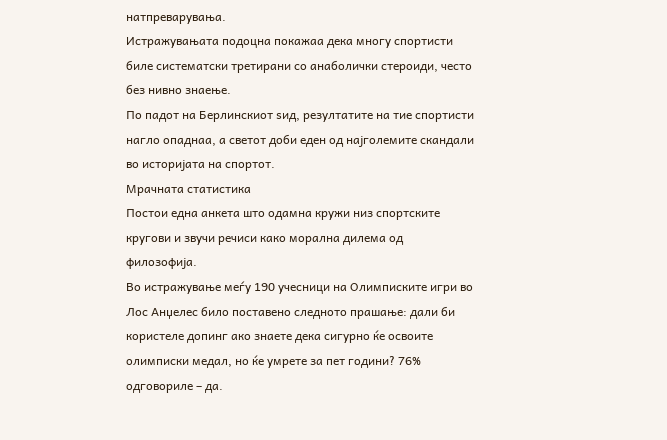натпреварувања.
Истражувањата подоцна покажаа дека многу спортисти биле систематски третирани со анаболички стероиди, често без нивно знаење.
По падот на Берлинскиот ѕид, резултатите на тие спортисти нагло опаднаа, а светот доби еден од најголемите скандали во историјата на спортот.
Мрачната статистика
Постои една анкета што одамна кружи низ спортските кругови и звучи речиси како морална дилема од филозофија.
Во истражување меѓу 190 учесници на Олимписките игри во Лос Анџелес било поставено следното прашање: дали би користеле допинг ако знаете дека сигурно ќе освоите олимписки медал, но ќе умрете за пет години? 76% одговориле – да.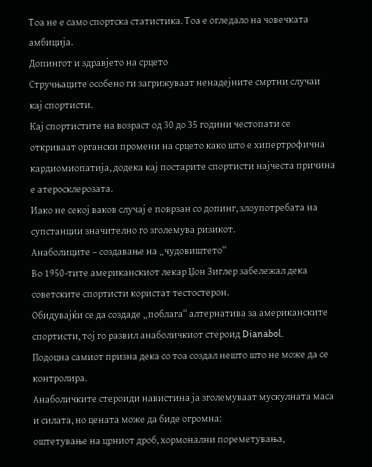Тоа не е само спортска статистика. Тоа е огледало на човечката амбиција.
Допингот и здравјето на срцето
Стручњаците особено ги загрижуваат ненадејните смртни случаи кај спортисти.
Кај спортистите на возраст од 30 до 35 години честопати се откриваат органски промени на срцето како што е хипертрофична кардиомиопатија, додека кај постарите спортисти најчеста причина е атеросклерозата.
Иако не секој ваков случај е поврзан со допинг, злоупотребата на супстанции значително го зголемува ризикот.
Анаболиците – создавање на „чудовиштето“
Во 1950-тите американскиот лекар Џон Зиглер забележал дека советските спортисти користат тестостерон.
Обидувајќи се да создаде „поблага“ алтернатива за американските спортисти, тој го развил анаболичкиот стероид Dianabol.
Подоцна самиот призна дека со тоа создал нешто што не може да се контролира.
Анаболичките стероиди навистина ја зголемуваат мускулната маса и силата, но цената може да биде огромна:
оштетување на црниот дроб, хормонални пореметувања,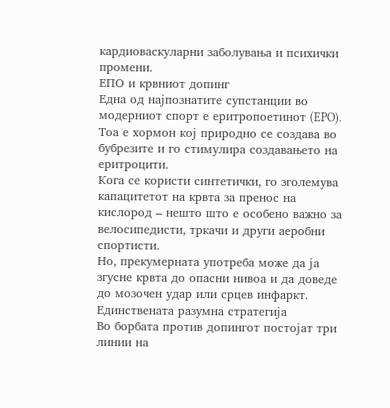кардиоваскуларни заболувања и психички промени.
ЕПО и крвниот допинг
Една од најпознатите супстанции во модерниот спорт е еритропоетинот (EPO).
Тоа е хормон кој природно се создава во бубрезите и го стимулира создавањето на еритроцити.
Кога се користи синтетички, го зголемува капацитетот на крвта за пренос на кислород – нешто што е особено важно за велосипедисти, тркачи и други аеробни спортисти.
Но, прекумерната употреба може да ја згусне крвта до опасни нивоа и да доведе до мозочен удар или срцев инфаркт.
Единствената разумна стратегија
Во борбата против допингот постојат три линии на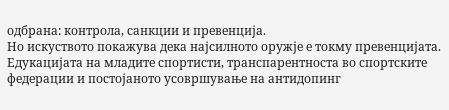одбрана: контрола, санкции и превенција.
Но искуството покажува дека најсилното оружје е токму превенцијата.
Едукацијата на младите спортисти, транспарентноста во спортските федерации и постојаното усовршување на антидопинг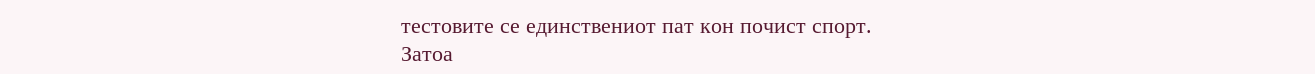тестовите се единствениот пат кон почист спорт.
Затоа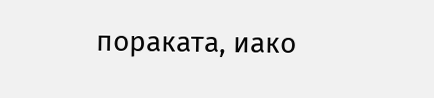пораката, иако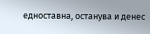едноставна, останува и денес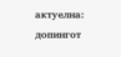актуелна: допингот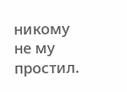никому не му простил.